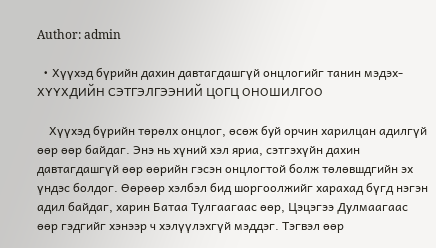Author: admin

  • Хүүхэд бүрийн дахин давтагдашгүй онцлогийг танин мэдэх- ХҮҮХДИЙН СЭТГЭЛГЭЭНИЙ ЦОГЦ ОНОШИЛГОО

    Хүүхэд бүрийн төрөлх онцлог, өсөж буй орчин харилцан адилгүй өөр өөр байдаг. Энэ нь хүний хэл яриа, сэтгэхүйн дахин давтагдашгүй өөр өөрийн гэсэн онцлогтой болж төлөвшдгийн эх үндэс болдог. Өөрөөр хэлбэл бид шоргоолжийг харахад бүгд нэгэн адил байдаг, харин Батаа Тулгаагаас өөр, Цэцэгээ Дулмаагаас өөр гэдгийг хэнээр ч хэлүүлэхгүй мэддэг. Тэгвэл өөр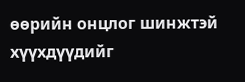өөрийн онцлог шинжтэй хүүхдүүдийг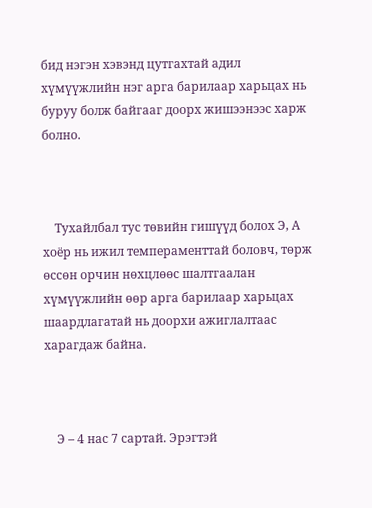бид нэгэн хэвэнд цутгахтай адил хүмүүжлийн нэг арга барилаар харьцах нь буруу болж байгааг доорх жишээнээс харж болно.



    Тухайлбал тус төвийн гишүүд болох Э, А хоёр нь ижил темпераменттай боловч, төрж өссөн орчин нөхцлөөс шалтгаалан хүмүүжлийн өөр арга барилаар харьцах шаардлагатай нь доорхи ажиглалтаас харагдаж байна.



    Э – 4 нас 7 сартай. Эрэгтэй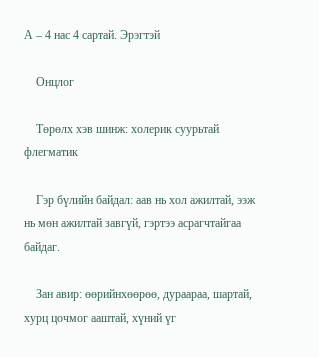А – 4 нас 4 сартай. Эрэгтэй

    Онцлог

    Төрөлх хэв шинж: холерик суурьтай флегматик

    Гэр бүлийн байдал: аав нь хол ажилтай, ээж нь мөн ажилтай завгүй, гэртээ асрагчтайгаа байдаг.

    Зан авир: өөрийнхөөрөө, дураараа, шартай, хурц цочмог ааштай, хүний үг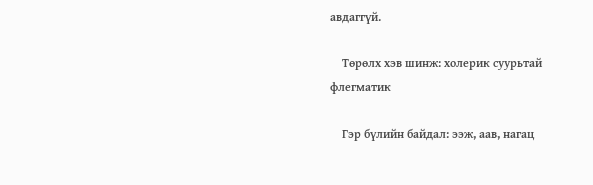авдаггүй.

    Төрөлх хэв шинж: холерик суурьтай флегматик

    Гэр бүлийн байдал: ээж, аав, нагац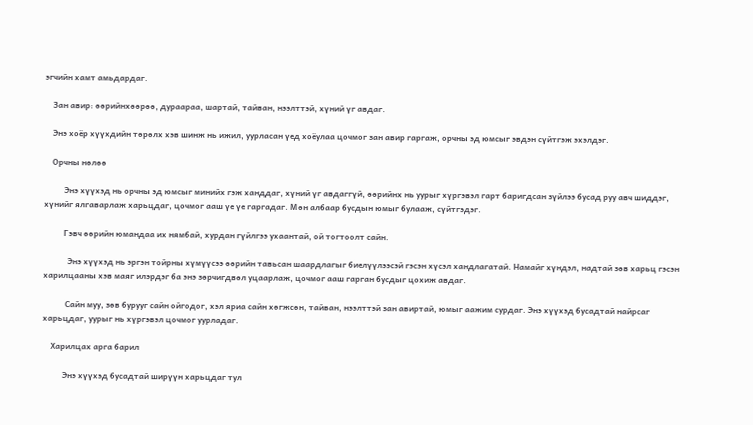эгчийн хамт амьдардаг.

    Зан авир: өөрийнхөөрөө, дураараа, шартай, тайван, нээлттэй, хүний үг авдаг.

    Энэ хоёр хүүхдийн төрөлх хэв шинж нь ижил, уурласан үед хоёулаа цочмог зан авир гаргаж, орчны эд юмсыг эвдэн сүйтгэж эхэлдэг.

    Орчны нөлөө

          Энэ хүүхэд нь орчны эд юмсыг минийх гэж ханддаг, хүний үг авдаггүй, өөрийнх нь уурыг хүргэвэл гарт баригдсан зүйлээ бусад руу авч шиддэг, хүнийг ялгаварлаж харьцдаг, цочмог ааш үе үе гаргадаг. Мөн албаар бусдын юмыг булааж, сүйтгэдэг.

          Гэвч өөрийн юмандаа их нямбай, хурдан гүйлгээ ухаантай, ой тогтоолт сайн.

            Энэ хүүхэд нь эргэн тойрны хүмүүсээ өөрийн тавьсан шаардлагыг биелүүлээсэй гэсэн хүсэл хандлагатай. Намайг хүндэл, надтай зөв харьц гэсэн харилцааны хэв маяг илэрдэг ба энэ зөрчигдвөл уцаарлаж, цочмог ааш гарган бусдыг цохиж авдаг.

           Сайн муу, зөв бурууг сайн ойгодог, хэл яриа сайн хөгжсөн, тайван, нээлттэй зан авиртай, юмыг аажим сурдаг. Энэ хүүхэд бусадтай найрсаг харьцдаг, уурыг нь хүргэвэл цочмог уурладаг.

    Харилцах арга барил

          Энэ хүүхэд бусадтай ширүүн харьцдаг тул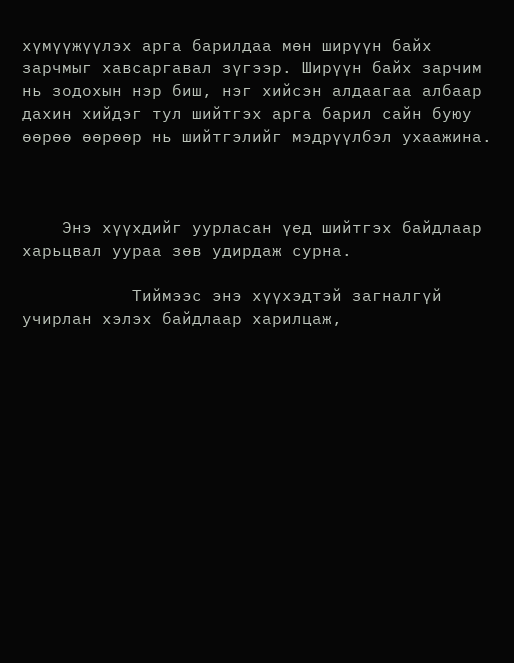хүмүүжүүлэх арга барилдаа мөн ширүүн байх зарчмыг хавсаргавал зүгээр. Ширүүн байх зарчим нь зодохын нэр биш, нэг хийсэн алдаагаа албаар дахин хийдэг тул шийтгэх арга барил сайн буюу өөрөө өөрөөр нь шийтгэлийг мэдрүүлбэл ухаажина.



    Энэ хүүхдийг уурласан үед шийтгэх байдлаар харьцвал уураа зөв удирдаж сурна.

           Тиймээс энэ хүүхэдтэй загналгүй учирлан хэлэх байдлаар харилцаж,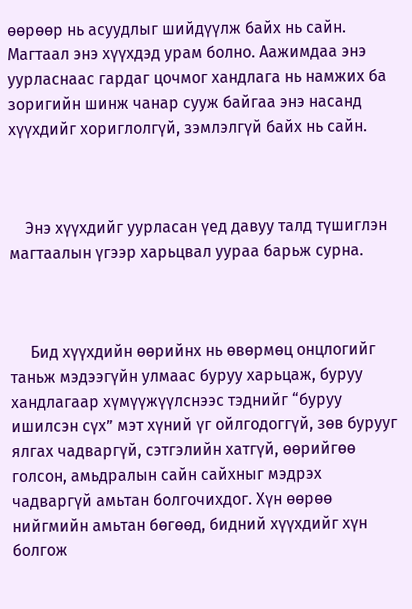өөрөөр нь асуудлыг шийдүүлж байх нь сайн. Магтаал энэ хүүхдэд урам болно. Аажимдаа энэ уурласнаас гардаг цочмог хандлага нь намжих ба зоригийн шинж чанар сууж байгаа энэ насанд хүүхдийг хориглолгүй, зэмлэлгүй байх нь сайн.



    Энэ хүүхдийг уурласан үед давуу талд түшиглэн магтаалын үгээр харьцвал уураа барьж сурна.



     Бид хүүхдийн өөрийнх нь өвөрмөц онцлогийг таньж мэдээгүйн улмаас буруу харьцаж, буруу хандлагаар хүмүүжүүлснээс тэднийг “буруу ишилсэн сүх” мэт хүний үг ойлгодоггүй, зөв бурууг ялгах чадваргүй, сэтгэлийн хатгүй, өөрийгөө голсон, амьдралын сайн сайхныг мэдрэх чадваргүй амьтан болгочихдог. Хүн өөрөө нийгмийн амьтан бөгөөд, бидний хүүхдийг хүн болгож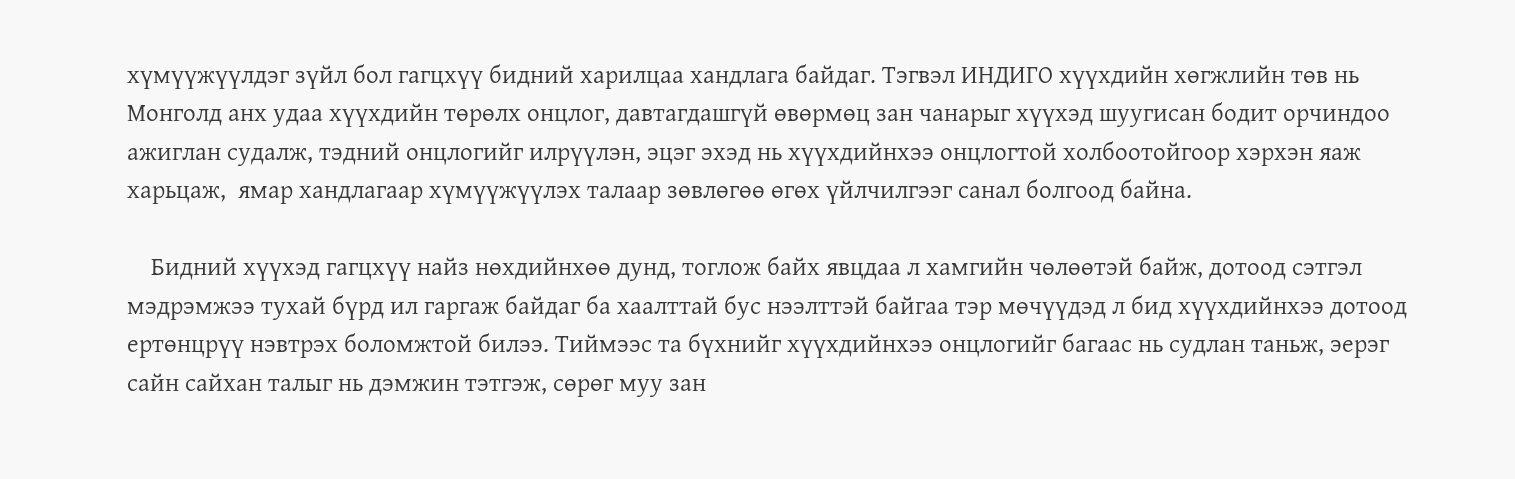хүмүүжүүлдэг зүйл бол гагцхүү бидний харилцаа хандлага байдаг. Тэгвэл ИНДИГО хүүхдийн хөгжлийн төв нь Монголд анх удаа хүүхдийн төрөлх онцлог, давтагдашгүй өвөрмөц зан чанарыг хүүхэд шуугисан бодит орчиндоо ажиглан судалж, тэдний онцлогийг илрүүлэн, эцэг эхэд нь хүүхдийнхээ онцлогтой холбоотойгоор хэрхэн яаж харьцаж,  ямар хандлагаар хүмүүжүүлэх талаар зөвлөгөө өгөх үйлчилгээг санал болгоод байна.

    Бидний хүүхэд гагцхүү найз нөхдийнхөө дунд, тоглож байх явцдаа л хамгийн чөлөөтэй байж, дотоод сэтгэл мэдрэмжээ тухай бүрд ил гаргаж байдаг ба хаалттай бус нээлттэй байгаа тэр мөчүүдэд л бид хүүхдийнхээ дотоод ертөнцрүү нэвтрэх боломжтой билээ. Тиймээс та бүхнийг хүүхдийнхээ онцлогийг багаас нь судлан таньж, эерэг сайн сайхан талыг нь дэмжин тэтгэж, сөрөг муу зан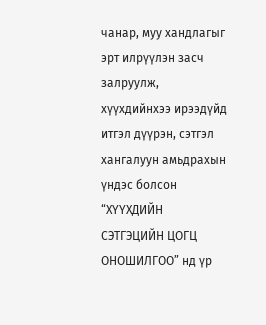чанар, муу хандлагыг эрт илрүүлэн засч залруулж, хүүхдийнхээ ирээдүйд итгэл дүүрэн, сэтгэл хангалуун амьдрахын үндэс болсон “ХҮҮХДИЙН СЭТГЭЦИЙН ЦОГЦ ОНОШИЛГОО” нд үр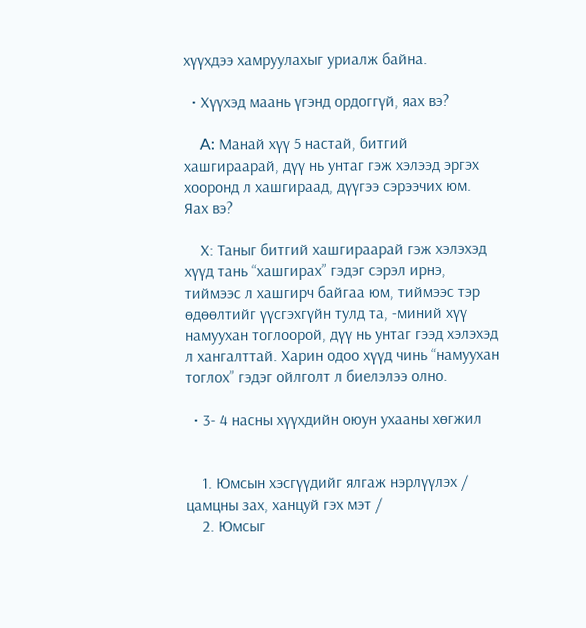хүүхдээ хамруулахыг уриалж байна.

  • Хүүхэд маань үгэнд ордоггүй, яах вэ?

    A: Манай хүү 5 настай, битгий хашгираарай, дүү нь унтаг гэж хэлээд эргэх хооронд л хашгираад, дүүгээ сэрээчих юм. Яах вэ?

    Х: Таныг битгий хашгираарай гэж хэлэхэд хүүд тань “хашгирах” гэдэг сэрэл ирнэ, тиймээс л хашгирч байгаа юм, тиймээс тэр өдөөлтийг үүсгэхгүйн тулд та, -миний хүү намуухан тоглоорой, дүү нь унтаг гээд хэлэхэд л хангалттай. Харин одоо хүүд чинь “намуухан тоглох” гэдэг ойлголт л биелэлээ олно.

  • 3- 4 насны хүүхдийн оюун ухааны хөгжил


    1. Юмсын хэсгүүдийг ялгаж нэрлүүлэх / цамцны зах, ханцуй гэх мэт /
    2. Юмсыг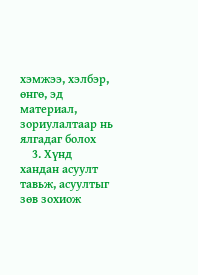хэмжээ, хэлбэр, өнгө, эд материал, зориулалтаар нь ялгадаг болох
    3. Хүнд хандан асуулт тавьж, асуултыг зөв зохиож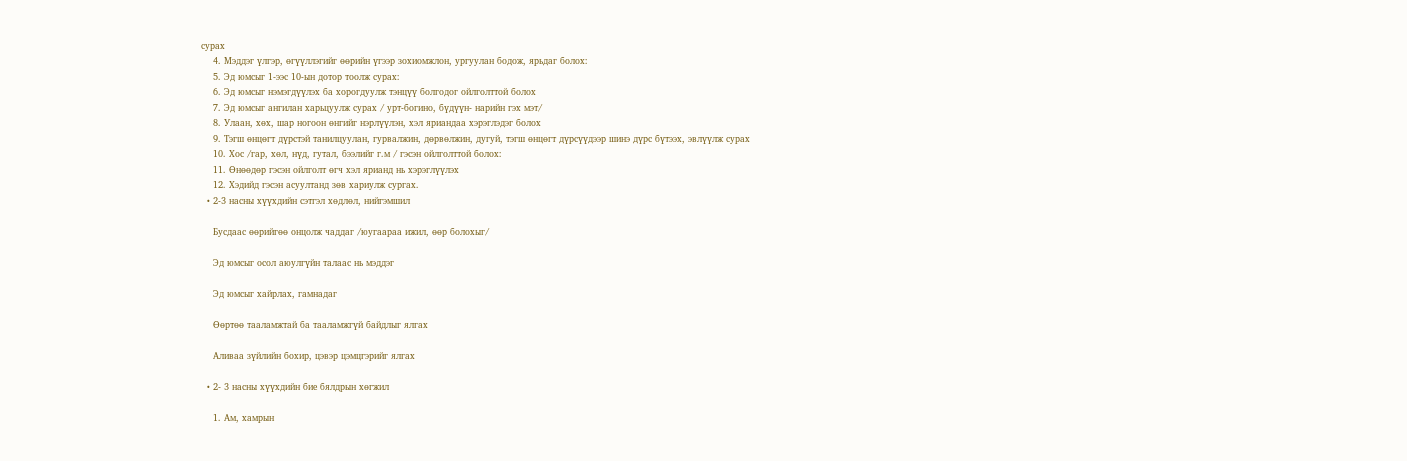сурах
    4. Мэддэг үлгэр, өгүүллэгийг өөрийн үгээр зохиомжлон, ургуулан бодож, ярьдаг болох:
    5. Эд юмсыг 1-ээс 10-ын дотор тоолж сурах:
    6. Эд юмсыг нэмэгдүүлэх ба хорогдуулж тэнцүү болгодог ойлголттой болох
    7. Эд юмсыг ангилан харьцуулж сурах / урт-богино, бүдүүн- нарийн гэх мэт/
    8. Улаан, хөх, шар ногоон өнгийг нэрлүүлэн, хэл яриандаа хэрэглэдэг болох
    9. Тэгш өнцөгт дүрстэй танилцуулан, гурвалжин, дөрвөлжин, дугуй, тэгш өнцөгт дүрсүүдээр шинэ дүрс бүтээх, эвлүүлж сурах
    10. Хос /гар, хөл, нүд, гутал, бээлийг г.м / гэсэн ойлголттой болох:
    11. Өнөөдөр гэсэн ойлголт өгч хэл ярианд нь хэрэглүүлэх
    12. Хэдийд гэсэн асуултанд зөв хариулж сургах.
  • 2-3 насны хүүхдийн сэтгэл хөдлөл, нийгэмшил

    Бусдаас өөрийгөө онцолж чаддаг /юугаараа ижил, өөр болохыг/

    Эд юмсыг осол аюулгүйн талаас нь мэддэг

    Эд юмсыг хайрлах, гамнадаг

    Өөртөө тааламжтай ба тааламжгүй байдлыг ялгах

    Аливаа зүйлийн бохир, цэвэр цэмцгэрийг ялгах

  • 2- 3 насны хүүхдийн бие бялдрын хөгжил

    1. Ам, хамрын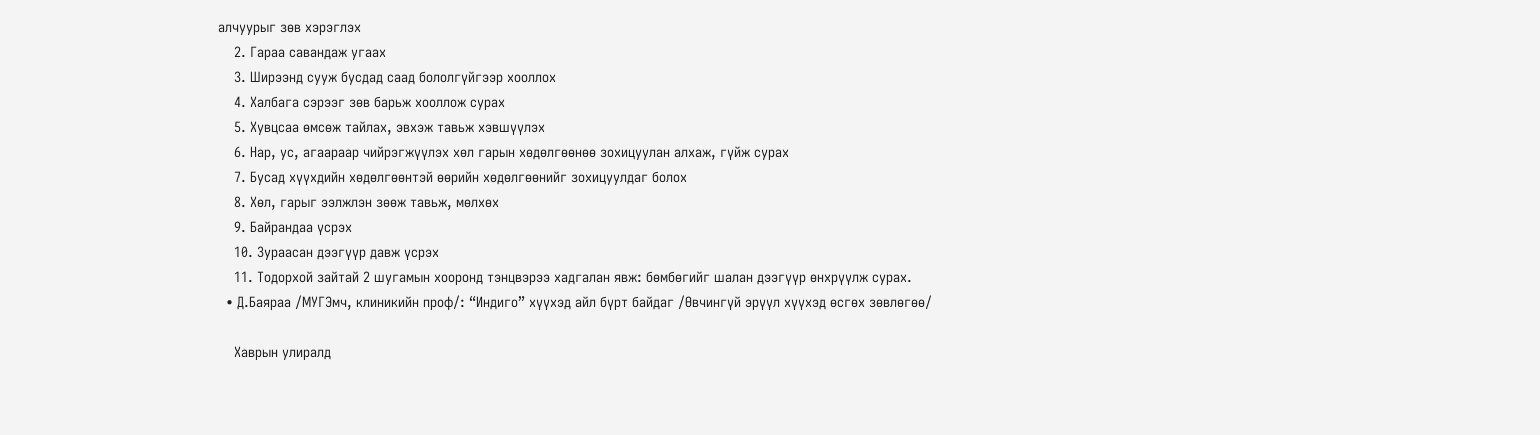алчуурыг зөв хэрэглэх
    2. Гараа савандаж угаах
    3. Ширээнд сууж бусдад саад бололгүйгээр хооллох
    4. Халбага сэрээг зөв барьж хооллож сурах
    5. Хувцсаа өмсөж тайлах, эвхэж тавьж хэвшүүлэх
    6. Нар, ус, агаараар чийрэгжүүлэх хөл гарын хөдөлгөөнөө зохицуулан алхаж, гүйж сурах
    7. Бусад хүүхдийн хөдөлгөөнтэй өөрийн хөдөлгөөнийг зохицуулдаг болох
    8. Хөл, гарыг ээлжлэн зөөж тавьж, мөлхөх
    9. Байрандаа үсрэх
    10. Зураасан дээгүүр давж үсрэх
    11. Тодорхой зайтай 2 шугамын хооронд тэнцвэрээ хадгалан явж: бөмбөгийг шалан дээгүүр өнхрүүлж сурах.
  • Д.Баяраа /МУГЭмч, клиникийн проф/: “Индиго” хүүхэд айл бүрт байдаг /Өвчингүй эрүүл хүүхэд өсгөх зөвлөгөө/

    Хаврын улиралд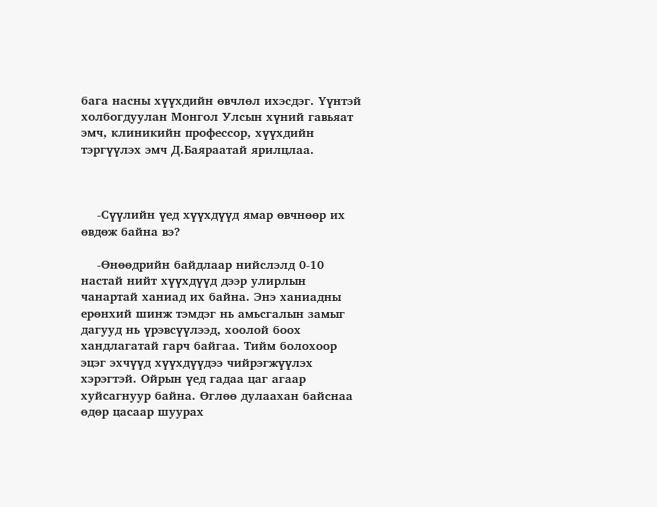бага насны хүүхдийн өвчлөл ихэсдэг. Үүнтэй холбогдуулан Монгол Улсын хүний гавьяат эмч, клиникийн профессор, хүүхдийн тэргүүлэх эмч Д.Баяраатай ярилцлаа.



    -Сүүлийн үед хүүхдүүд ямар өвчнөөр их өвдөж байна вэ?

    -Өнөөдрийн байдлаар нийслэлд 0-10 настай нийт хүүхдүүд дээр улирлын чанартай ханиад их байна. Энэ ханиадны ерөнхий шинж тэмдэг нь амьсгалын замыг дагууд нь үрэвсүүлээд, хоолой боох хандлагатай гарч байгаа. Тийм болохоор эцэг эхчүүд хүүхдүүдээ чийрэгжүүлэх хэрэгтэй. Ойрын үед гадаа цаг агаар хуйсагнуур байна. Өглөө дулаахан байснаа өдөр цасаар шуурах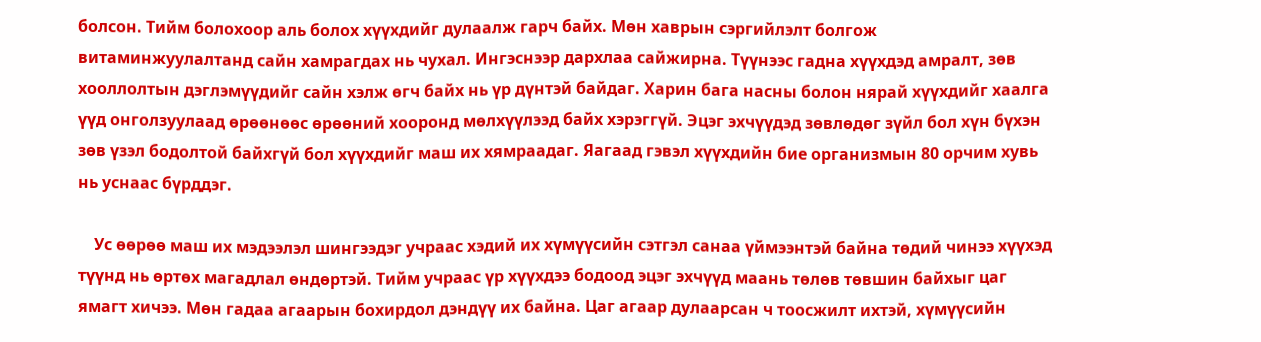болсон. Тийм болохоор аль болох хүүхдийг дулаалж гарч байх. Мөн хаврын сэргийлэлт болгож витаминжуулалтанд сайн хамрагдах нь чухал. Ингэснээр дархлаа сайжирна. Түүнээс гадна хүүхдэд амралт, зөв хооллолтын дэглэмүүдийг сайн хэлж өгч байх нь үр дүнтэй байдаг. Харин бага насны болон нярай хүүхдийг хаалга үүд онголзуулаад өрөөнөөс өрөөний хооронд мөлхүүлээд байх хэрэггүй. Эцэг эхчүүдэд зөвлөдөг зүйл бол хүн бүхэн зөв үзэл бодолтой байхгүй бол хүүхдийг маш их хямраадаг. Яагаад гэвэл хүүхдийн бие организмын 80 орчим хувь нь уснаас бүрддэг.

    Ус өөрөө маш их мэдээлэл шингээдэг учраас хэдий их хүмүүсийн сэтгэл санаа үймээнтэй байна төдий чинээ хүүхэд түүнд нь өртөх магадлал өндөртэй. Тийм учраас үр хүүхдээ бодоод эцэг эхчүүд маань төлөв төвшин байхыг цаг ямагт хичээ. Мөн гадаа агаарын бохирдол дэндүү их байна. Цаг агаар дулаарсан ч тоосжилт ихтэй, хүмүүсийн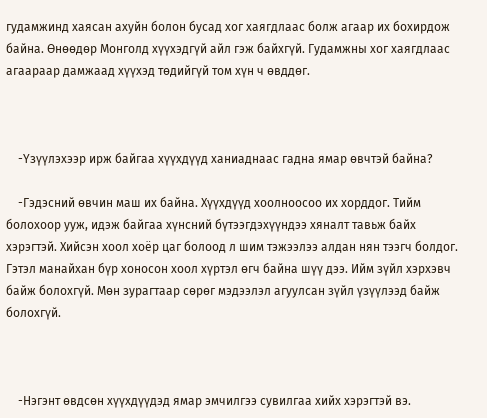гудамжинд хаясан ахуйн болон бусад хог хаягдлаас болж агаар их бохирдож байна. Өнөөдөр Монголд хүүхэдгүй айл гэж байхгүй. Гудамжны хог хаягдлаас агаараар дамжаад хүүхэд төдийгүй том хүн ч өвддөг.



    -Үзүүлэхээр ирж байгаа хүүхдүүд ханиаднаас гадна ямар өвчтэй байна?

    -Гэдэсний өвчин маш их байна. Хүүхдүүд хоолноосоо их хорддог. Тийм болохоор ууж, идэж байгаа хүнсний бүтээгдэхүүндээ хяналт тавьж байх хэрэгтэй. Хийсэн хоол хоёр цаг болоод л шим тэжээлээ алдан нян тээгч болдог. Гэтэл манайхан бүр хоносон хоол хүртэл өгч байна шүү дээ. Ийм зүйл хэрхэвч байж болохгүй. Мөн зурагтаар сөрөг мэдээлэл агуулсан зүйл үзүүлээд байж болохгүй.



    -Нэгэнт өвдсөн хүүхдүүдэд ямар эмчилгээ сувилгаа хийх хэрэгтэй вэ.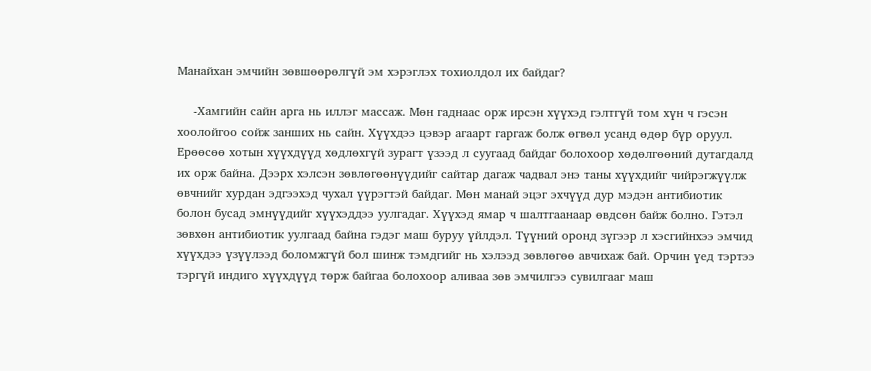Манайхан эмчийн зөвшөөрөлгүй эм хэрэглэх тохиолдол их байдаг?

    -Хамгийн сайн арга нь иллэг массаж. Мөн гаднаас орж ирсэн хүүхэд гэлтгүй том хүн ч гэсэн хоолойгоо сойж занших нь сайн. Хүүхдээ цэвэр агаарт гаргаж болж өгвөл усанд өдөр бүр оруул. Ерөөсөө хотын хүүхдүүд хөдлөхгүй зурагт үзээд л суугаад байдаг болохоор хөдөлгөөний дутагдалд их орж байна. Дээрх хэлсэн зөвлөгөөнүүдийг сайтар дагаж чадвал энэ таны хүүхдийг чийрэгжүүлж өвчнийг хурдан эдгээхэд чухал үүрэгтэй байдаг. Мөн манай эцэг эхчүүд дур мэдэн антибиотик болон бусад эмнүүдийг хүүхэддээ уулгадаг. Хүүхэд ямар ч шалтгаанаар өвдсөн байж болно. Гэтэл зөвхөн антибиотик уулгаад байна гэдэг маш буруу үйлдэл. Түүний оронд зүгээр л хэсгийнхээ эмчид хүүхдээ үзүүлээд боломжгүй бол шинж тэмдгийг нь хэлээд зөвлөгөө авчихаж бай. Орчин үед тэртээ тэргүй индиго хүүхдүүд төрж байгаа болохоор аливаа зөв эмчилгээ сувилгааг маш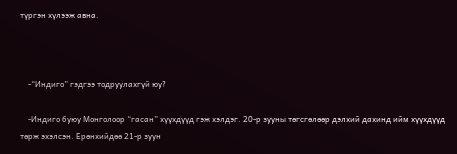түргэн хүлээж авна.



    -“Индиго” гэдгээ тодруулахгүй юу?

    -Индиго буюу Монголоор “гасан” хүүхдүүд гэж хэлдэг. 20-р зууны төгсгөлөөр дэлхий дахинд ийм хүүхдүүд төрж эхэлсэн. Ерөнхийдөө 21-р зуун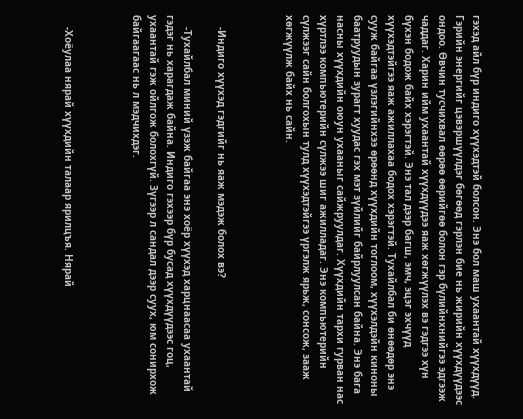гэхэд айл бүр индиго хүүхэдтэй болсон. Энэ бол маш ухаантай хүүхдүүд. Гэрийн энергийг цэвэршүүлдэг бөгөөд гэрлэн бие нь жирийн хүүхдүүдээс ондоо. Өвчин тусчихвал өөрөө өөрийгөө болон гэр бүлийнхнийгээ эдгээж чаддаг. Харин ийм ухаантай хүүхдүүдээ яаж хөгжүүлэх вэ гэдгээ хүн бүхэн бодож байх хэрэгтэй. Энэ тал дээр багш, эмч, эцэг эхчүүд хүүхэдтэйгээ яаж ажиллахаа бодох хэрэгтэй. Тухайлбал би өнөөдөр энэ сууж байгаа үзлэгийнхээ өрөөнд хүүхдийн тоглоом, хүүхэлдэйн киноны баатруудын зурагт хуудас гэх мэт зүйлийг байрлуулсан байна. Энэ бага насны хүүхдийн оюун ухааныг сайжруулдаг. Хүүхдийн тархи гурван нас хүртлээ компьютерийн сүлжээ шиг ажилладаг. Энэ компьютерийн сүлжээг сайн болгохын тулд хүүхэдтэйгээ үргэлж ярьж, сонсож, зааж хөгжүүлж байх нь сайн.



    -Индиго хүүхэд гэдгийг нь яаж мэдэж болох вэ?

    -Тухайлбал миний үзэж байгаа энэ хоёр хүүхэд харцнаасаа ухаантай гэдэг нь харагдаж байна. Индиго гэхээр бүр бусад хүүхдүүдээс гоц, ухаантай гэж ойлгож болохгүй. Зүгээр л сандал дээр суух, юм сонирхож байгаагаас нь л мэдчихдэг.



    -Хоёулаа нярай хүүхдийн талаар ярилцъя. Нярай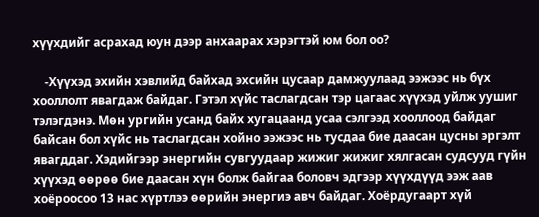хүүхдийг асрахад юун дээр анхаарах хэрэгтэй юм бол оо?

    -Хүүхэд эхийн хэвлийд байхад эхсийн цусаар дамжуулаад ээжээс нь бүх хооллолт явагдаж байдаг. Гэтэл хүйс таслагдсан тэр цагаас хүүхэд уйлж уушиг тэлэгдэнэ. Мөн ургийн усанд байх хугацаанд усаа сэлгээд хооллоод байдаг байсан бол хүйс нь таслагдсан хойно ээжээс нь тусдаа бие даасан цусны эргэлт явагддаг. Хэдийгээр энергийн сувгуудаар жижиг жижиг хялгасан судсууд гүйн хүүхэд өөрөө бие даасан хүн болж байгаа боловч эдгээр хүүхдүүд ээж аав хоёроосоо 13 нас хүртлээ өөрийн энергиэ авч байдаг. Хоёрдугаарт хүй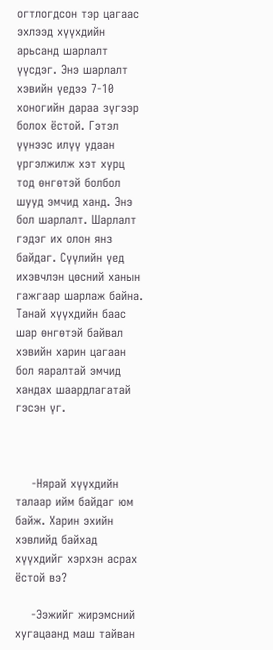огтлогдсон тэр цагаас эхлээд хүүхдийн арьсанд шарлалт үүсдэг. Энэ шарлалт хэвийн үедээ 7-10 хоногийн дараа зүгээр болох ёстой. Гэтэл үүнээс илүү удаан үргэлжилж хэт хурц тод өнгөтэй болбол шууд эмчид ханд. Энэ бол шарлалт. Шарлалт гэдэг их олон янз байдаг. Сүүлийн үед ихэвчлэн цөсний ханын гажгаар шарлаж байна. Танай хүүхдийн баас шар өнгөтэй байвал хэвийн харин цагаан бол яаралтай эмчид хандах шаардлагатай гэсэн үг.



    -Нярай хүүхдийн талаар ийм байдаг юм байж. Харин эхийн хэвлийд байхад хүүхдийг хэрхэн асрах ёстой вэ?

    -Ээжийг жирэмсний хугацаанд маш тайван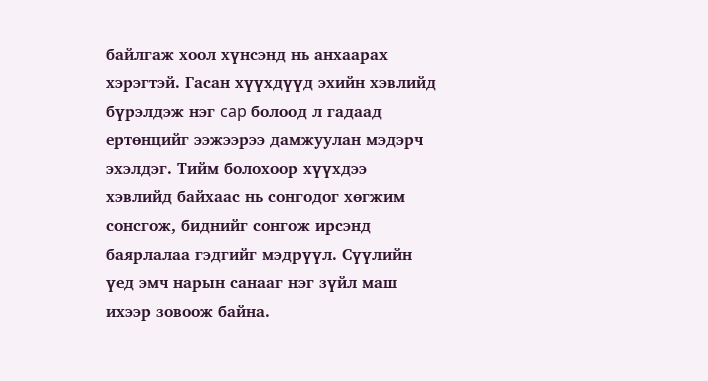байлгаж хоол хүнсэнд нь анхаарах хэрэгтэй. Гасан хүүхдүүд эхийн хэвлийд бүрэлдэж нэг cap болоод л гадаад ертөнцийг ээжээрээ дамжуулан мэдэрч эхэлдэг. Тийм болохоор хүүхдээ хэвлийд байхаас нь сонгодог хөгжим сонсгож, биднийг сонгож ирсэнд баярлалаа гэдгийг мэдрүүл. Сүүлийн үед эмч нарын санааг нэг зүйл маш ихээр зовоож байна.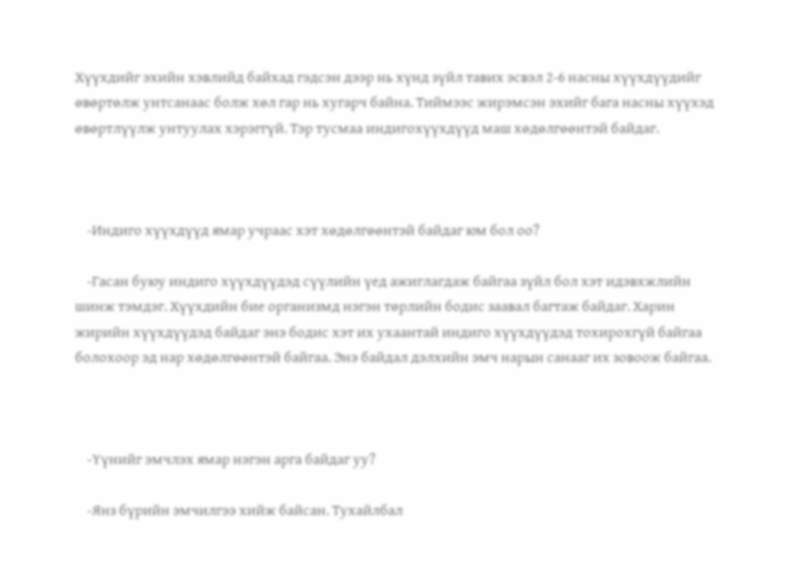Хүүхдийг эхийн хэвлийд байхад гэдсэн дээр нь хүнд зүйл тавих эсвэл 2-6 насны хүүхдүүдийг өвөртөлж унтсанаас болж хөл гар нь хугарч байна. Тиймээс жирэмсэн эхийг бага насны хүүхэд өвөртлүүлж унтуулах хэрэггүй. Тэр тусмаа индигохүүхдүүд маш хөдөлгөөнтэй байдаг.



    -Индиго хүүхдүүд ямар учраас хэт хөдөлгөөнтэй байдаг юм бол оо?

    -Гасан буюу индиго хүүхдүүдэд сүүлийн үед ажиглагдаж байгаа зүйл бол хэт идэвхжлийн шинж тэмдэг. Хүүхдийн бие организмд нэгэн төрлийн бодис заавал багтаж байдаг. Харин жирийн хүүхдүүдэд байдаг энэ бодис хэт их ухаантай индиго хүүхдүүдэд тохирохгүй байгаа болохоор эд нар хөдөлгөөнтэй байгаа. Энэ байдал дэлхийн эмч нарын санааг их зовоож байгаа.



    -Үүнийг эмчлэх ямар нэгэн арга байдаг уу?

    -Янз бүрийн эмчилгээ хийж байсан. Тухайлбал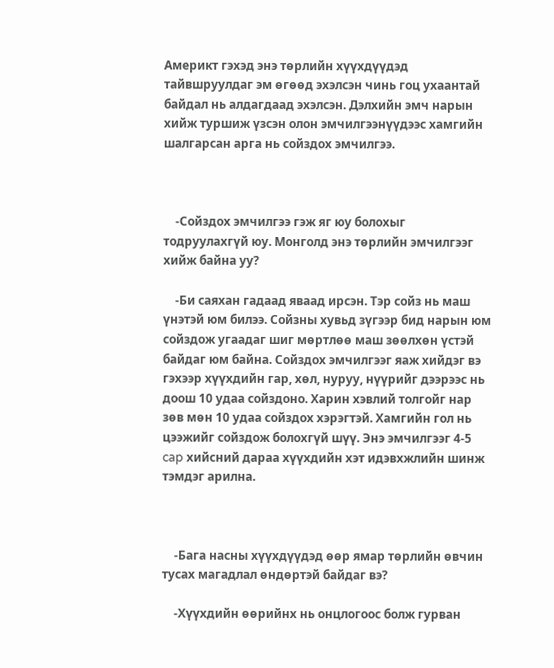Америкт гэхэд энэ төрлийн хүүхдүүдэд тайвшруулдаг эм өгөөд эхэлсэн чинь гоц ухаантай байдал нь алдагдаад эхэлсэн. Дэлхийн эмч нарын хийж туршиж үзсэн олон эмчилгээнүүдээс хамгийн шалгарсан арга нь сойздох эмчилгээ.



    -Сойздох эмчилгээ гэж яг юу болохыг тодруулахгүй юу. Монголд энэ төрлийн эмчилгээг хийж байна уу?

    -Би саяхан гадаад яваад ирсэн. Тэр сойз нь маш үнэтэй юм билээ. Сойзны хувьд зүгээр бид нарын юм сойздож угаадаг шиг мөртлөө маш зөөлхөн үстэй байдаг юм байна. Сойздох эмчилгээг яаж хийдэг вэ гэхээр хүүхдийн гар, хөл, нуруу, нүүрийг дээрээс нь доош 10 удаа сойздоно. Харин хэвлий толгойг нар зөв мөн 10 удаа сойздох хэрэгтэй. Хамгийн гол нь цээжийг сойздож болохгүй шүү. Энэ эмчилгээг 4-5 cap хийсний дараа хүүхдийн хэт идэвхжлийн шинж тэмдэг арилна.



    -Бага насны хүүхдүүдэд өөр ямар төрлийн өвчин тусах магадлал өндөртэй байдаг вэ?

    -Хүүхдийн өөрийнх нь онцлогоос болж гурван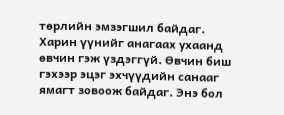төрлийн эмзэгшил байдаг. Харин үүнийг анагаах ухаанд өвчин гэж үздэггүй. Өвчин биш гэхээр эцэг эхчүүдийн санааг ямагт зовоож байдаг. Энэ бол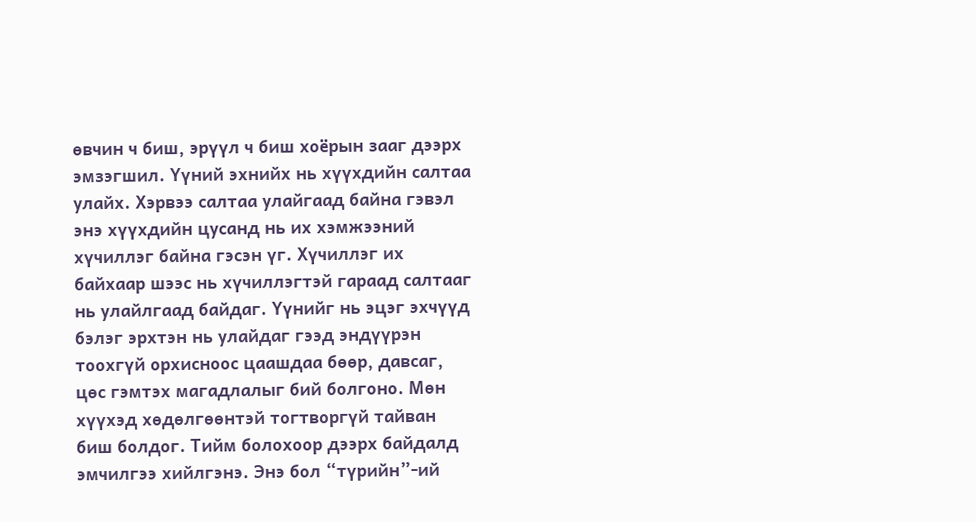өвчин ч биш, эрүүл ч биш хоёрын зааг дээрх эмзэгшил. Үүний эхнийх нь хүүхдийн салтаа улайх. Хэрвээ салтаа улайгаад байна гэвэл энэ хүүхдийн цусанд нь их хэмжээний хүчиллэг байна гэсэн үг. Хүчиллэг их байхаар шээс нь хүчиллэгтэй гараад салтааг нь улайлгаад байдаг. Үүнийг нь эцэг эхчүүд бэлэг эрхтэн нь улайдаг гээд эндүүрэн тоохгүй орхисноос цаашдаа бөөр, давсаг, цөс гэмтэх магадлалыг бий болгоно. Мөн хүүхэд хөдөлгөөнтэй тогтворгүй тайван биш болдог. Тийм болохоор дээрх байдалд эмчилгээ хийлгэнэ. Энэ бол “түрийн”-ий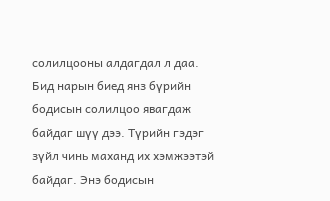солилцооны алдагдал л даа. Бид нарын биед янз бүрийн бодисын солилцоо явагдаж байдаг шүү дээ. Түрийн гэдэг зүйл чинь маханд их хэмжээтэй байдаг. Энэ бодисын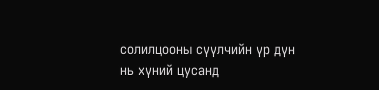солилцооны сүүлчийн үр дүн нь хүний цусанд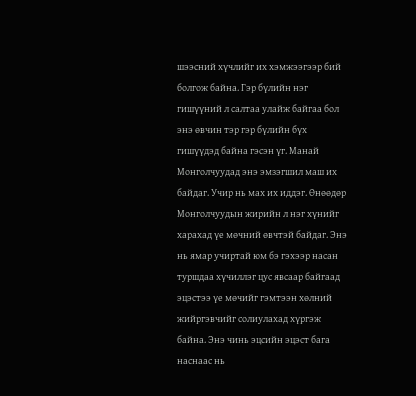шээсний хүчлийг их хэмжээгээр бий болгож байна. Гэр бүлийн нэг гишүүний л салтаа улайж байгаа бол энэ өвчин тэр гэр бүлийн бүх гишүүдэд байна гэсэн үг. Манай Монголчуудад энэ эмзэгшил маш их байдаг. Учир нь мах их иддэг. Өнөөдөр Монголчуудын жирийн л нэг хүнийг харахад үе мөчний өвчтэй байдаг. Энэ нь ямар учиртай юм бэ гэхээр насан туршдаа хүчиллэг цус явсаар байгаад эцэстээ үе мөчийг гэмтээн хөлний жийргэвчийг солиулахад хүргэж байна. Энэ чинь эцсийн эцэст бага наснаас нь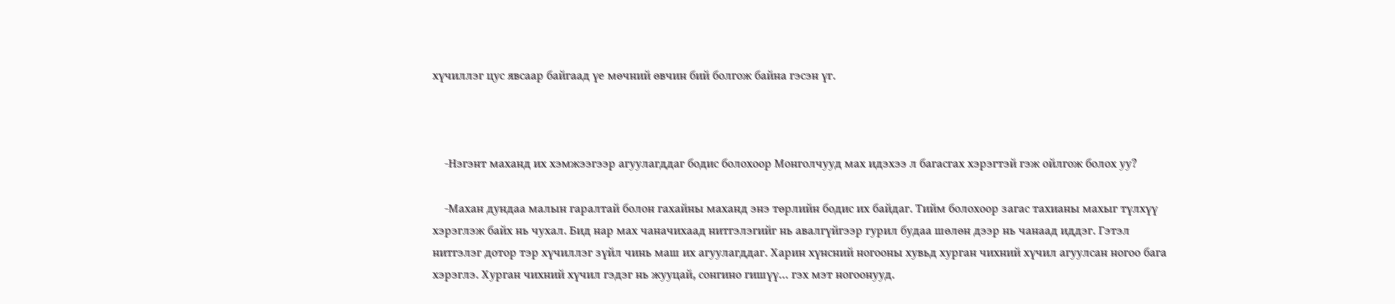хүчиллэг цус явсаар байгаад үе мөчний өвчин бий болгож байна гэсэн үг.



    -Нэгэнт маханд их хэмжээгээр агуулагддаг бодис болохоор Монголчууд мах идэхээ л багасгах хэрэгтэй гэж ойлгож болох уу?

    -Махан дундаа малын гаралтай болон гахайны маханд энэ төрлийн бодис их байдаг. Тийм болохоор загас тахианы махыг түлхүү хэрэглэж байх нь чухал. Бид нар мах чаначихаад нитгэлэгийг нь авалгүйгээр гурил будаа шөлөн дээр нь чанаад иддэг. Гэтэл нитгэлэг дотор тэр хүчиллэг зүйл чинь маш их агуулагддаг. Харин хүнсний ногооны хувьд хурган чихний хүчил агуулсан ногоо бага хэрэглэ. Хурган чихний хүчил гэдэг нь жууцай, сонгино гишүү… гэх мэт ногоонууд.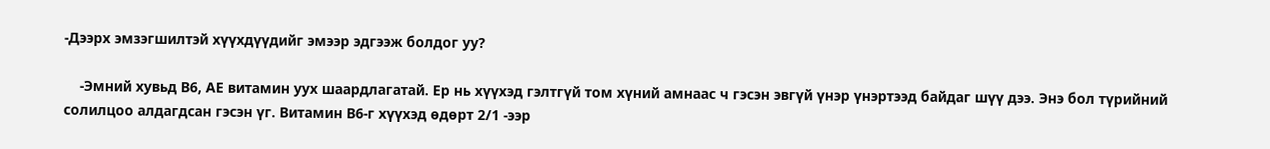-Дээрх эмзэгшилтэй хүүхдүүдийг эмээр эдгээж болдог уу?

    -Эмний хувьд В6, АЕ витамин уух шаардлагатай. Ер нь хүүхэд гэлтгүй том хүний амнаас ч гэсэн эвгүй үнэр үнэртээд байдаг шүү дээ. Энэ бол түрийний солилцоо алдагдсан гэсэн үг. Витамин В6-г хүүхэд өдөрт 2/1 -ээр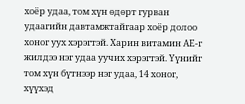хоёр удаа, том хүн өдөрт гурван удаагийн давтамжтайгаар хоёр долоо хоног уух хэрэгтэй. Харин витамин АЕ-г жилдээ нэг удаа уучих хэрэгтэй. Үүнийг том хүн бүтнээр нэг удаа, 14 хоног, хүүхэд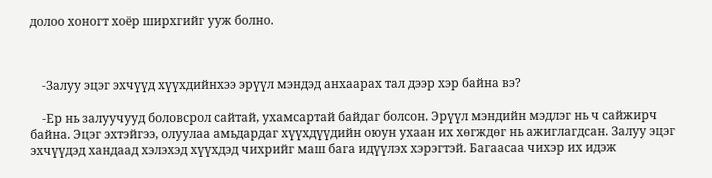долоо хоногт хоёр ширхгийг ууж болно.



    -Залуу эцэг эхчүүд хүүхдийнхээ эрүүл мэндэд анхаарах тал дээр хэр байна вэ?

    -Ер нь залуучууд боловсрол сайтай, ухамсартай байдаг болсон. Эрүүл мэндийн мэдлэг нь ч сайжирч байна. Эцэг эхтэйгээ, олуулаа амьдардаг хүүхдүүдийн оюун ухаан их хөгждөг нь ажиглагдсан. Залуу эцэг эхчүүдэд хандаад хэлэхэд хүүхдэд чихрийг маш бага идүүлэх хэрэгтэй. Багаасаа чихэр их идэж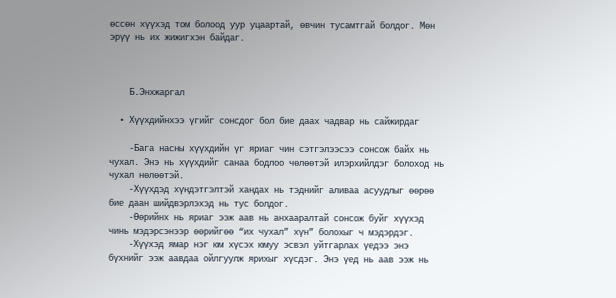өссөн хүүхэд том болоод уур уцаартай, өвчин тусамтгай болдог. Мөн эрүү нь их жижигхэн байдаг.



    Б.Энхжаргал

  • Хүүхдийнхээ үгийг сонсдог бол бие даах чадвар нь сайжирдаг

    -Бага насны хүүхдийн үг яриаг чин сэтгэлээсээ сонсож байх нь чухал. Энэ нь хүүхдийг санаа бодлоо чөлөөтэй илэрхийлдэг болоход нь чухал нөлөөтэй.
    -Хүүхдэд хүндэтгэлтэй хандах нь тэднийг аливаа асуудлыг өөрөө бие даан шийдвэрлэхэд нь тус болдог.
    -Өөрийнх нь яриаг ээж аав нь анхааралтай сонсож буйг хүүхэд чинь мэдэрсэнээр өөрийгөө “их чухал” хүн” болохыг ч мэдэрдэг.
    -Хүүхэд ямар нэг юм хүсэх юмуу эсвэл уйтгарлах үедээ энэ бүхнийг ээж аавдаа ойлгуулж ярихыг хүсдэг. Энэ үед нь аав ээж нь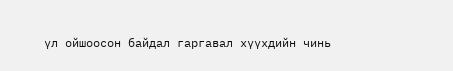үл ойшоосон байдал гаргавал хүүхдийн чинь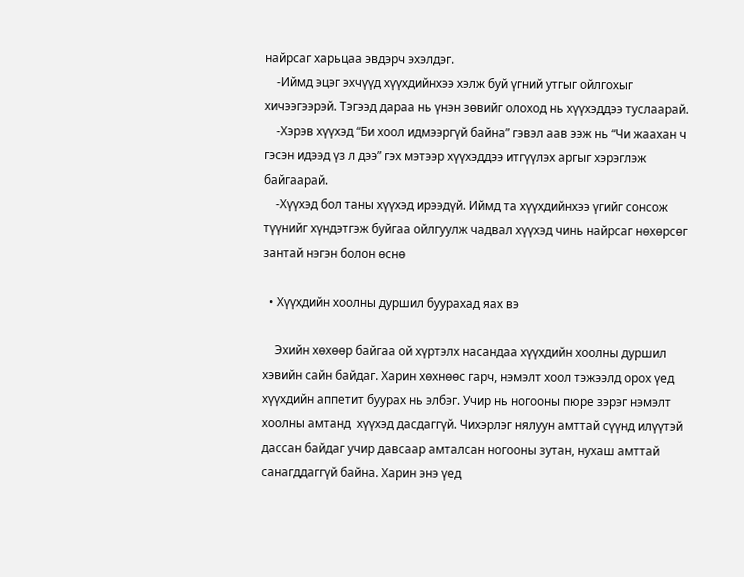найрсаг харьцаа эвдэрч эхэлдэг.
    -Иймд эцэг эхчүүд хүүхдийнхээ хэлж буй үгний утгыг ойлгохыг хичээгээрэй. Тэгээд дараа нь үнэн зөвийг олоход нь хүүхэддээ туслаарай.
    -Хэрэв хүүхэд “Би хоол идмээргүй байна” гэвэл аав ээж нь “Чи жаахан ч гэсэн идээд үз л дээ” гэх мэтээр хүүхэддээ итгүүлэх аргыг хэрэглэж байгаарай.
    -Хүүхэд бол таны хүүхэд ирээдүй. Иймд та хүүхдийнхээ үгийг сонсож түүнийг хүндэтгэж буйгаа ойлгуулж чадвал хүүхэд чинь найрсаг нөхөрсөг зантай нэгэн болон өснө

  • Хүүхдийн хоолны дуршил буурахад яах вэ

    Эхийн хөхөөр байгаа ой хүртэлх насандаа хүүхдийн хоолны дуршил хэвийн сайн байдаг. Харин хөхнөөс гарч, нэмэлт хоол тэжээлд орох үед хүүхдийн аппетит буурах нь элбэг. Учир нь ногооны пюре зэрэг нэмэлт хоолны амтанд  хүүхэд дасдаггүй. Чихэрлэг нялуун амттай сүүнд илүүтэй дассан байдаг учир давсаар амталсан ногооны зутан, нухаш амттай санагддаггүй байна. Харин энэ үед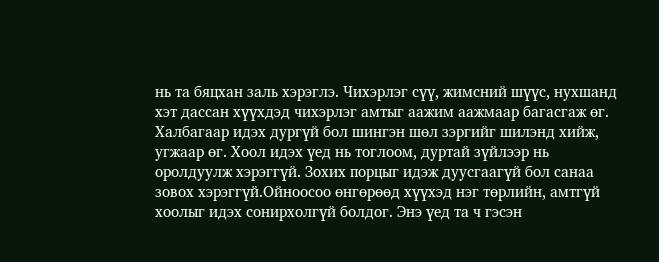нь та бяцхан заль хэрэглэ. Чихэрлэг сүү, жимсний шүүс, нухшанд хэт дассан хүүхдэд чихэрлэг амтыг аажим аажмаар багасгаж өг. Халбагаар идэх дургүй бол шингэн шөл зэргийг шилэнд хийж, угжаар өг. Хоол идэх үед нь тоглоом, дуртай зүйлээр нь оролдуулж хэрэггүй. Зохих порцыг идэж дуусгаагүй бол санаа зовох хэрэггүй.Ойноосоо өнгөрөөд хүүхэд нэг төрлийн, амтгүй хоолыг идэх сонирхолгүй болдог. Энэ үед та ч гэсэн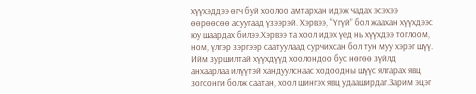хүүхэддээ өгч буй хоолоо амтархан идэж чадах эсэхээ өөрөөсөө асуугаад үзээрэй. Хэрвээ, “Үгүй” бол жаахан хүүхдээс юу шаардах билээ.Хэрвээ та хоол идэх үед нь хүүхдээ тоглоом, ном, үлгэр зэргээр саатуулаад сурчихсан бол тун муу хэрэг шүү. Ийм зуршилтай хүүхдүүд хоолондоо бус нөгөө зүйлд анхаарлаа илүүтэй хандуулснаас ходоодны шүүс ялгарах явц зогсонги болж саатан, хоол шингэх явц удааширдаг.Зарим эцэг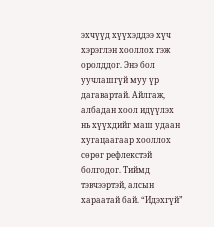эхчүүд хүүхэддээ хүч хэрэглэн хооллох гэж оролддог. Энэ бол уучлашгүй муу үр дагавартай. Айлгаж, албадан хоол идүүлэх нь хүүхдийг маш удаан хугацаагаар хооллох сөрөг рефлекстэй болгодог. Тиймд тэвчээртэй, алсын хараатай бай. “Идэхгүй”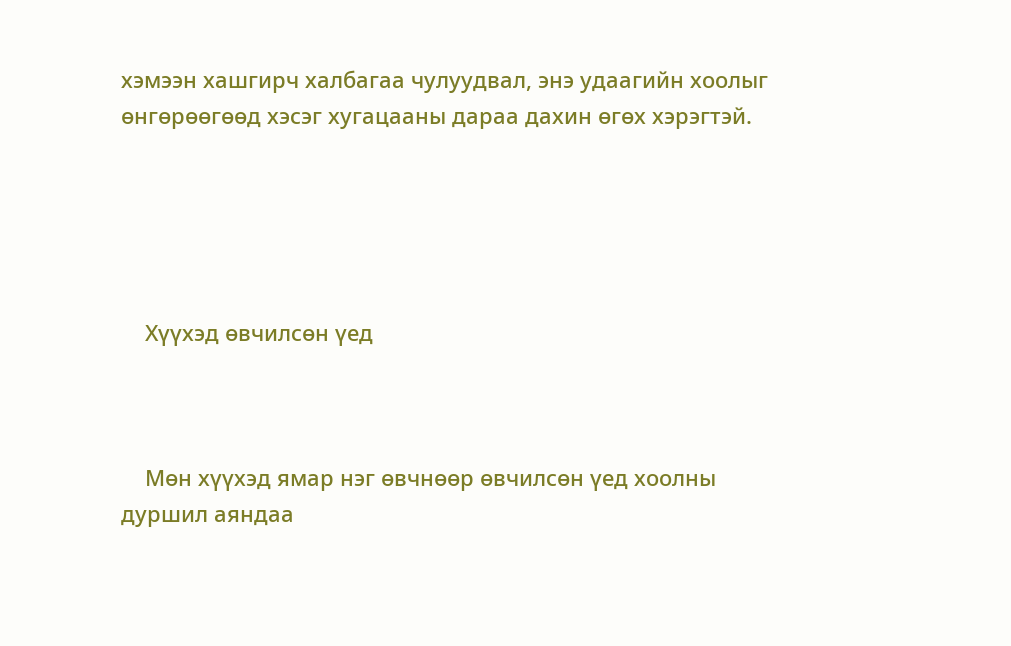хэмээн хашгирч халбагаа чулуудвал, энэ удаагийн хоолыг өнгөрөөгөөд хэсэг хугацааны дараа дахин өгөх хэрэгтэй.





    Хүүхэд өвчилсөн үед



    Мөн хүүхэд ямар нэг өвчнөөр өвчилсөн үед хоолны  дуршил аяндаа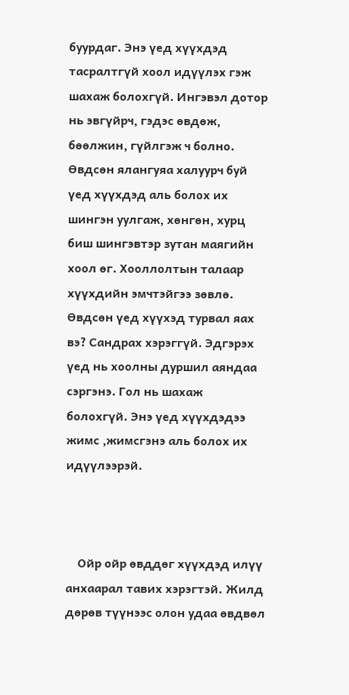буурдаг. Энэ үед хүүхдэд тасралтгүй хоол идүүлэх гэж шахаж болохгүй. Ингэвэл дотор нь эвгүйрч, гэдэс өвдөж, бөөлжин, гүйлгэж ч болно. Өвдсөн ялангуяа халуурч буй үед хүүхдэд аль болох их шингэн уулгаж, хөнгөн, хурц биш шингэвтэр зутан маягийн хоол өг. Хооллолтын талаар хүүхдийн эмчтэйгээ зөвлө. Өвдсөн үед хүүхэд турвал яах вэ? Сандрах хэрэггүй. Эдгэрэх үед нь хоолны дуршил аяндаа сэргэнэ. Гол нь шахаж  болохгүй. Энэ үед хүүхдэдээ жимс ,жимсгэнэ аль болох их идүүлээрэй.



    Ойр ойр өвддөг хүүхдэд илүү анхаарал тавих хэрэгтэй. Жилд дөрөв түүнээс олон удаа өвдвөл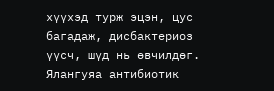хүүхэд турж эцэн, цус багадаж, дисбактериоз үүсч, шүд нь өвчилдөг. Ялангуяа антибиотик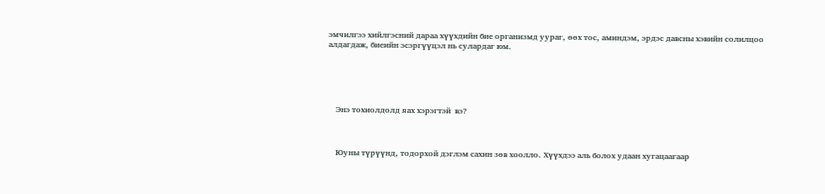эмчилгээ хийлгэсний дараа хүүхдийн бие организмд уураг, өөх тос, аминдэм, эрдэс давсны хэвийн солилцоо алдагдаж, биеийн эсэргүүцэл нь сулардаг юм.





    Энэ тохиолдолд яах хэрэгтэй  вэ?



    Юуны түрүүнд, тодорхой дэглэм сахин зөв хоолло. Хүүхдээ аль болох удаан хугацаагаар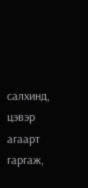салхинд, цэвэр агаарт гаргаж,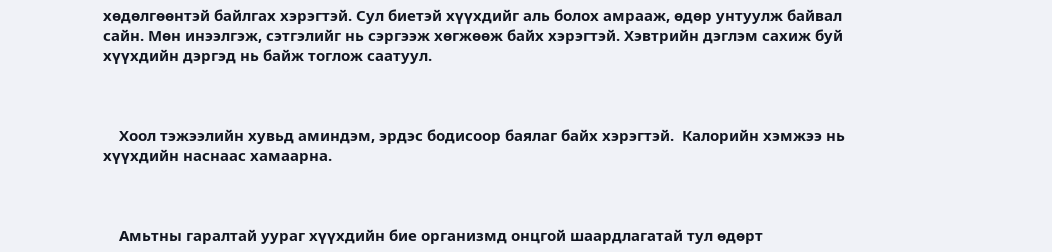хөдөлгөөнтэй байлгах хэрэгтэй. Сул биетэй хүүхдийг аль болох амрааж, өдөр унтуулж байвал сайн. Мөн инээлгэж, сэтгэлийг нь сэргээж хөгжөөж байх хэрэгтэй. Хэвтрийн дэглэм сахиж буй хүүхдийн дэргэд нь байж тоглож саатуул.



    Хоол тэжээлийн хувьд аминдэм, эрдэс бодисоор баялаг байх хэрэгтэй.  Калорийн хэмжээ нь хүүхдийн наснаас хамаарна.



    Амьтны гаралтай уураг хүүхдийн бие организмд онцгой шаардлагатай тул өдөрт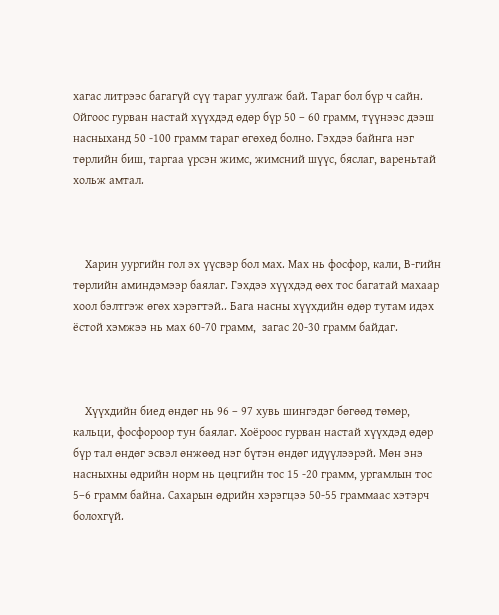хагас литрээс багагүй сүү тараг уулгаж бай. Тараг бол бүр ч сайн. Ойгоос гурван настай хүүхдэд өдөр бүр 50 – 60 грамм, түүнээс дээш насныханд 50 -100 грамм тараг өгөхөд болно. Гэхдээ байнга нэг төрлийн биш, таргаа үрсэн жимс, жимсний шүүс, бяслаг, вареньтай хольж амтал.



    Харин уургийн гол эх үүсвэр бол мах. Мах нь фосфор, кали, В-гийн төрлийн аминдэмээр баялаг. Гэхдээ хүүхдэд өөх тос багатай махаар хоол бэлтгэж өгөх хэрэгтэй.. Бага насны хүүхдийн өдөр тутам идэх ёстой хэмжээ нь мах 60-70 грамм,  загас 20-30 грамм байдаг.



    Хүүхдийн биед өндөг нь 96 – 97 хувь шингэдэг бөгөөд төмөр, кальци, фосфороор тун баялаг. Хоёроос гурван настай хүүхдэд өдөр бүр тал өндөг эсвэл өнжөөд нэг бүтэн өндөг идүүлээрэй. Мөн энэ насныхны өдрийн норм нь цөцгийн тос 15 -20 грамм, ургамлын тос 5–6 грамм байна. Сахарын өдрийн хэрэгцээ 50-55 граммаас хэтэрч болохгүй.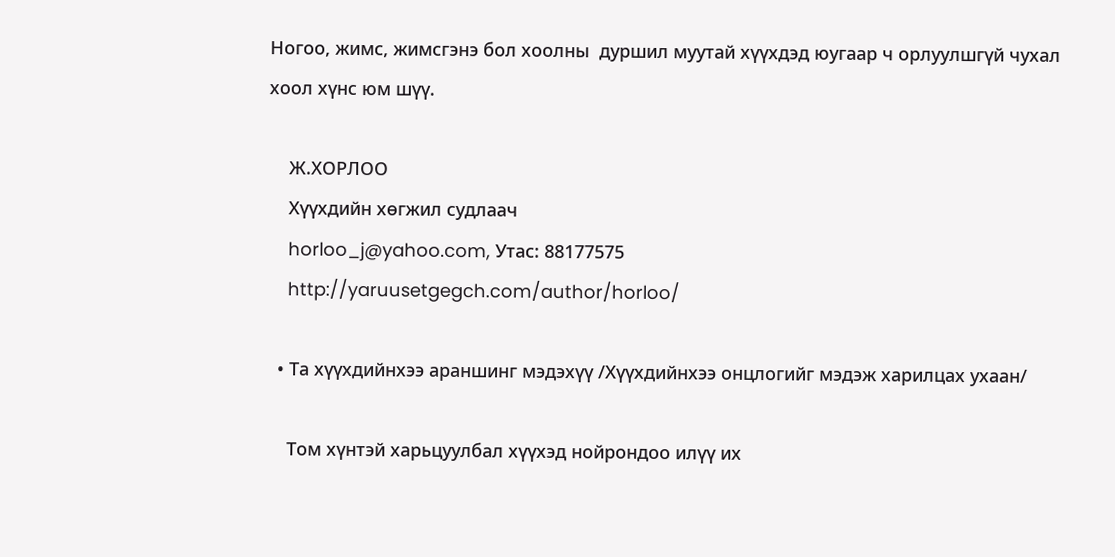Ногоо, жимс, жимсгэнэ бол хоолны  дуршил муутай хүүхдэд юугаар ч орлуулшгүй чухал хоол хүнс юм шүү.

    Ж.ХОРЛОО
    Хүүхдийн хөгжил судлаач
    horloo_j@yahoo.com, Утас: 88177575
    http://yaruusetgegch.com/author/horloo/

  • Та хүүхдийнхээ араншинг мэдэхүү /Хүүхдийнхээ онцлогийг мэдэж харилцах ухаан/

    Том хүнтэй харьцуулбал хүүхэд нойрондоо илүү их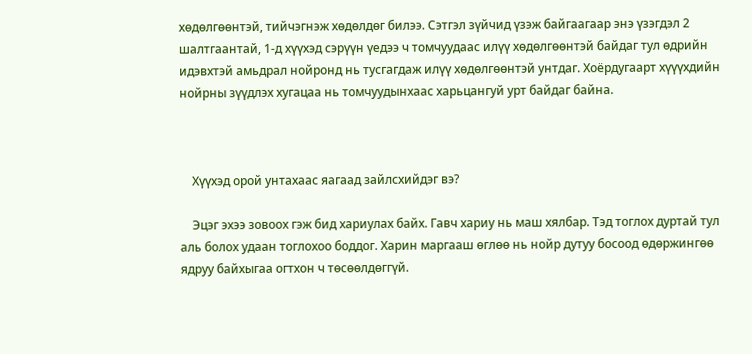хөдөлгөөнтэй, тийчэгнэж хөдөлдөг билээ. Сэтгэл зүйчид үзэж байгаагаар энэ үзэгдэл 2 шалтгаантай, 1-д хүүхэд сэрүүн үедээ ч томчуудаас илүү хөдөлгөөнтэй байдаг тул өдрийн идэвхтэй амьдрал нойронд нь тусгагдаж илүү хөдөлгөөнтэй унтдаг. Хоёрдугаарт хүүүхдийн нойрны зүүдлэх хугацаа нь томчуудынхаас харьцангуй урт байдаг байна.



    Хүүхэд орой унтахаас яагаад зайлсхийдэг вэ?

    Эцэг эхээ зовоох гэж бид хариулах байх. Гавч хариу нь маш хялбар. Тэд тоглох дуртай тул аль болох удаан тоглохоо боддог. Харин маргааш өглөө нь нойр дутуу босоод өдөржингөө ядруу байхыгаа огтхон ч төсөөлдөггүй.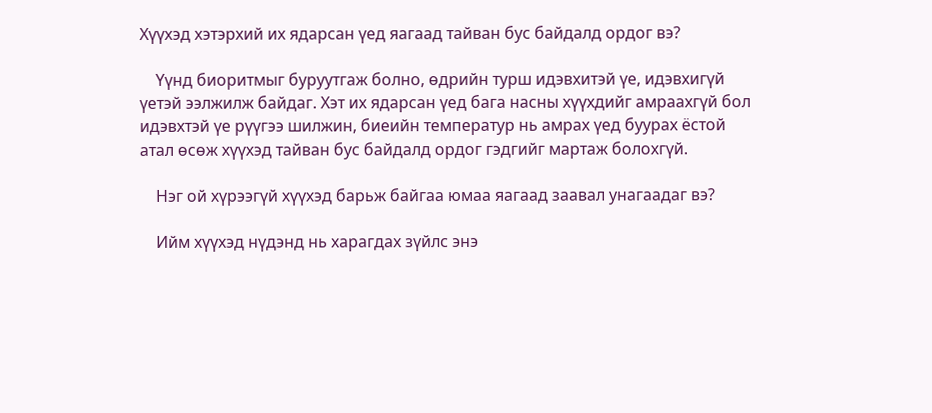Хүүхэд хэтэрхий их ядарсан үед яагаад тайван бус байдалд ордог вэ?

    Үүнд биоритмыг буруутгаж болно, өдрийн турш идэвхитэй үе, идэвхигүй үетэй ээлжилж байдаг. Хэт их ядарсан үед бага насны хүүхдийг амраахгүй бол идэвхтэй үе рүүгээ шилжин, биеийн температур нь амрах үед буурах ёстой атал өсөж хүүхэд тайван бус байдалд ордог гэдгийг мартаж болохгүй.

    Нэг ой хүрээгүй хүүхэд барьж байгаа юмаа яагаад заавал унагаадаг вэ?

    Ийм хүүхэд нүдэнд нь харагдах зүйлс энэ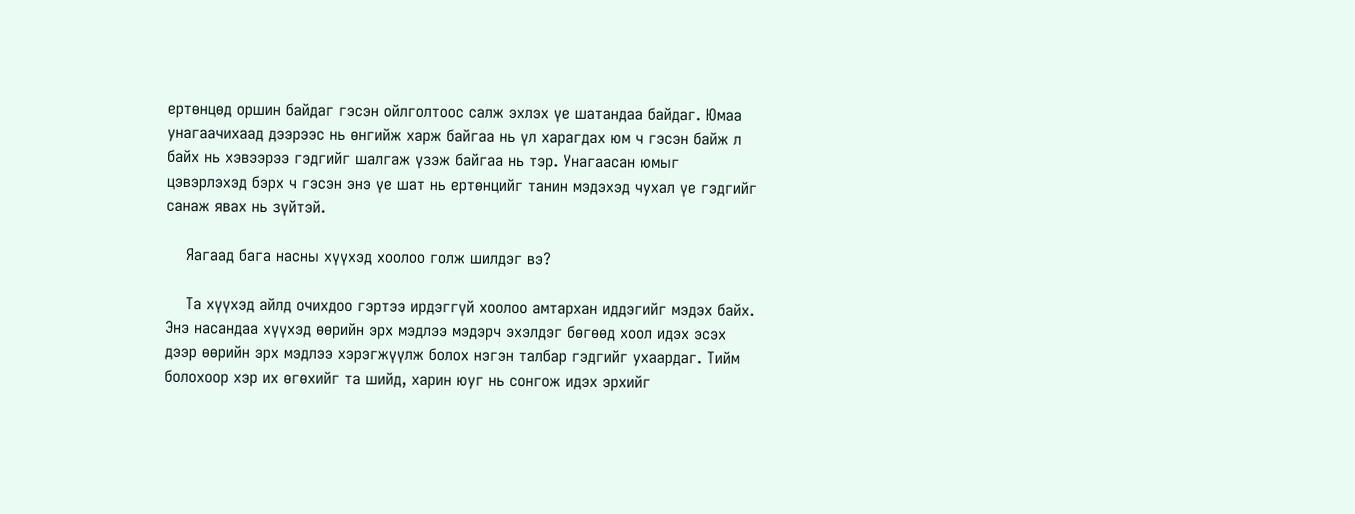ертөнцөд оршин байдаг гэсэн ойлголтоос салж эхлэх үе шатандаа байдаг. Юмаа унагаачихаад дээрээс нь өнгийж харж байгаа нь үл харагдах юм ч гэсэн байж л байх нь хэвээрээ гэдгийг шалгаж үзэж байгаа нь тэр. Унагаасан юмыг цэвэрлэхэд бэрх ч гэсэн энэ үе шат нь ертөнцийг танин мэдэхэд чухал үе гэдгийг санаж явах нь зүйтэй.

    Яагаад бага насны хүүхэд хоолоо голж шилдэг вэ?

    Та хүүхэд айлд очихдоо гэртээ ирдэггүй хоолоо амтархан иддэгийг мэдэх байх. Энэ насандаа хүүхэд өөрийн эрх мэдлээ мэдэрч эхэлдэг бөгөөд хоол идэх эсэх дээр өөрийн эрх мэдлээ хэрэгжүүлж болох нэгэн талбар гэдгийг ухаардаг. Тийм болохоор хэр их өгөхийг та шийд, харин юуг нь сонгож идэх эрхийг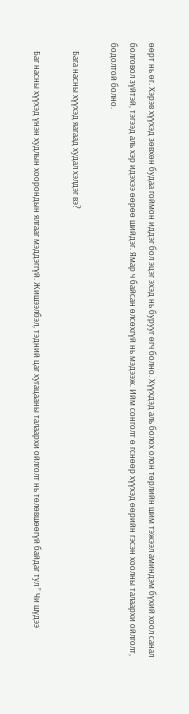өөрт нь өг. Хэрэв хүүхэд зөвхөн будаа гоймон иддэг бол эцэг эхэд нь бурууг өгч болно. Хүүхдэд аль болох олон төрлийн шим тэжээл аминдэм бүхий хоол санал болговол зүйтэй, тэгээд аль хэр идэхээ өөрөө шийдэг. Ямар ч байсан өлсөхгүй нь мэдээж. Ийм сонголт ө гснөөр хүүхэд өөрийн гэсэн хоолны талаархи ойлголт, бодолтой болно.

    Бага насны хүүхэд яагаад худал хэлдэг вэ?

    Баг насны хүүхэд үнэн худлын хоорондын ялгааг мэддэггүй. Жишээлбэл, тэдний цаг хугацааны талаархи ойлголт нь төлөвшөөгүй байдаг тул ” Чи шүдээ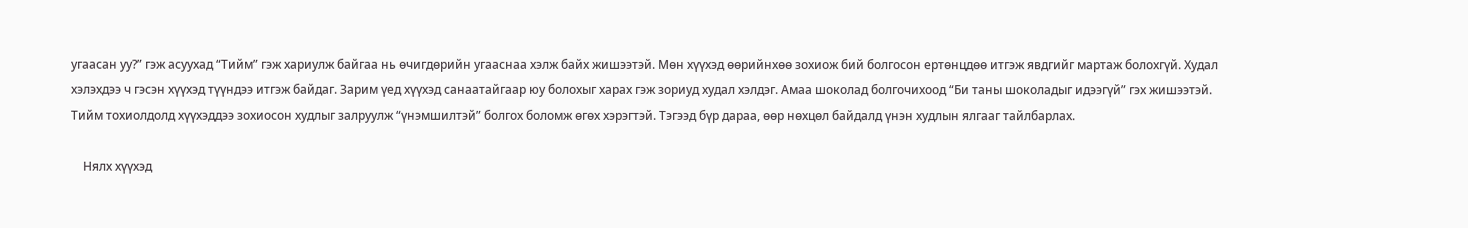угаасан уу?” гэж асуухад “Тийм” гэж хариулж байгаа нь өчигдөрийн угааснаа хэлж байх жишээтэй. Мөн хүүхэд өөрийнхөө зохиож бий болгосон ертөнцдөө итгэж явдгийг мартаж болохгүй. Худал хэлэхдээ ч гэсэн хүүхэд түүндээ итгэж байдаг. Зарим үед хүүхэд санаатайгаар юу болохыг харах гэж зориуд худал хэлдэг. Амаа шоколад болгочихоод “Би таны шоколадыг идээгүй” гэх жишээтэй. Тийм тохиолдолд хүүхэддээ зохиосон худлыг залруулж “үнэмшилтэй” болгох боломж өгөх хэрэгтэй. Тэгээд бүр дараа, өөр нөхцөл байдалд үнэн худлын ялгааг тайлбарлах.

    Нялх хүүхэд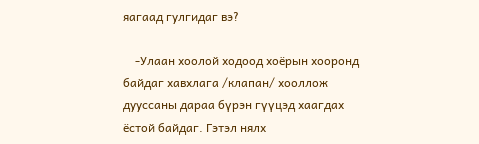яагаад гулгидаг вэ?

    -Улаан хоолой ходоод хоёрын хооронд байдаг хавхлага /клапан/ хооллож дууссаны дараа бүрэн гүүцэд хаагдах ёстой байдаг. Гэтэл нялх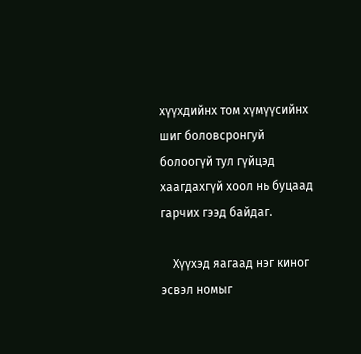хүүхдийнх том хүмүүсийнх шиг боловсронгуй болоогүй тул гүйцэд хаагдахгүй хоол нь буцаад гарчих гээд байдаг.

    Хүүхэд яагаад нэг киног эсвэл номыг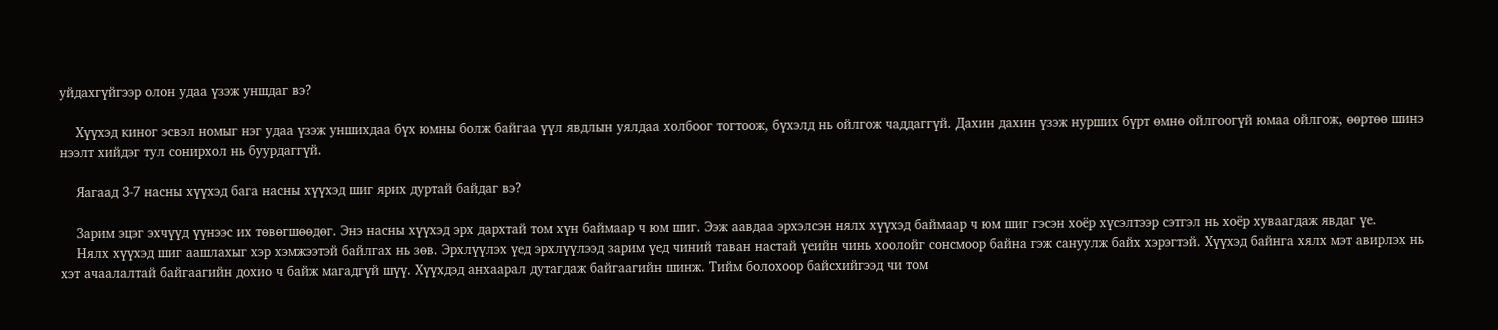уйдахгүйгээр олон удаа үзэж уншдаг вэ?

    Хүүхэд киног эсвэл номыг нэг удаа үзэж уншихдаа бүх юмны болж байгаа үүл явдлын уялдаа холбоог тогтоож, бүхэлд нь ойлгож чаддаггүй. Дахин дахин үзэж нурших бүрт өмнө ойлгоогүй юмаа ойлгож, өөртөө шинэ нээлт хийдэг тул сонирхол нь буурдаггүй.

    Яагаад 3-7 насны хүүхэд бага насны хүүхэд шиг ярих дуртай байдаг вэ?

    Зарим эцэг эхчүүд үүнээс их төвөгшөөдөг. Энэ насны хүүхэд эрх дархтай том хүн баймаар ч юм шиг. Ээж аавдаа эрхэлсэн нялх хүүхэд баймаар ч юм шиг гэсэн хоёр хүсэлтээр сэтгэл нь хоёр хуваагдаж явдаг үе.
    Нялх хүүхэд шиг аашлахыг хэр хэмжээтэй байлгах нь зөв. Эрхлүүлэх үед эрхлүүлээд зарим үед чиний таван настай үеийн чинь хоолойг сонсмоор байна гэж сануулж байх хэрэгтэй. Хүүхэд байнга хялх мэт авирлэх нь хэт ачаалалтай байгаагийн дохио ч байж магадгүй шүү. Хүүхдэд анхаарал дутагдаж байгаагийн шинж. Тийм болохоор байсхийгээд чи том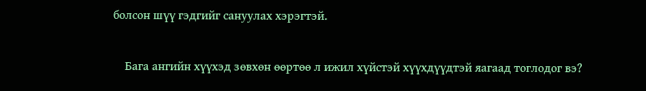болсон шүү гэдгийг сануулах хэрэгтэй.

    Бага ангийн хүүхэд зөвхөн өөртөө л ижил хүйстэй хүүхдүүдтэй яагаад тоглодог вэ?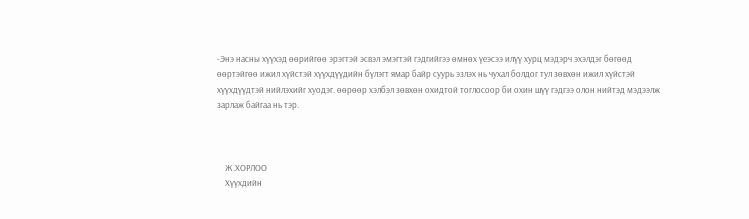-Энэ насны хүүхэд өөрийгөө эрэгтэй эсвэл эмэгтэй гэдгийгээ өмнөх үеэсээ илүү хурц мэдэрч эхэлдэг бөгөөд өөртэйгөө ижил хүйстэй хүүхдүүдийн бүлэгт ямар байр суурь эзлэх нь чухал болдог тул зөвхөн ижил хүйстэй хүүхдүүдтэй нийлэхийг хуодэг. өөрөөр хэлбэл зөвхөн охидтой тоглосоор би охин шүү гэдгээ олон нийтэд мэдээлж зарлаж байгаа нь тэр.



    Ж.ХОРЛОО
    Хүүхдийн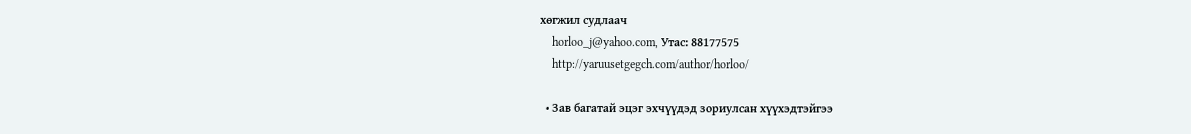хөгжил судлаач
    horloo_j@yahoo.com, Утас: 88177575
    http://yaruusetgegch.com/author/horloo/

  • Зав багатай эцэг эхчүүдэд зориулсан хүүхэдтэйгээ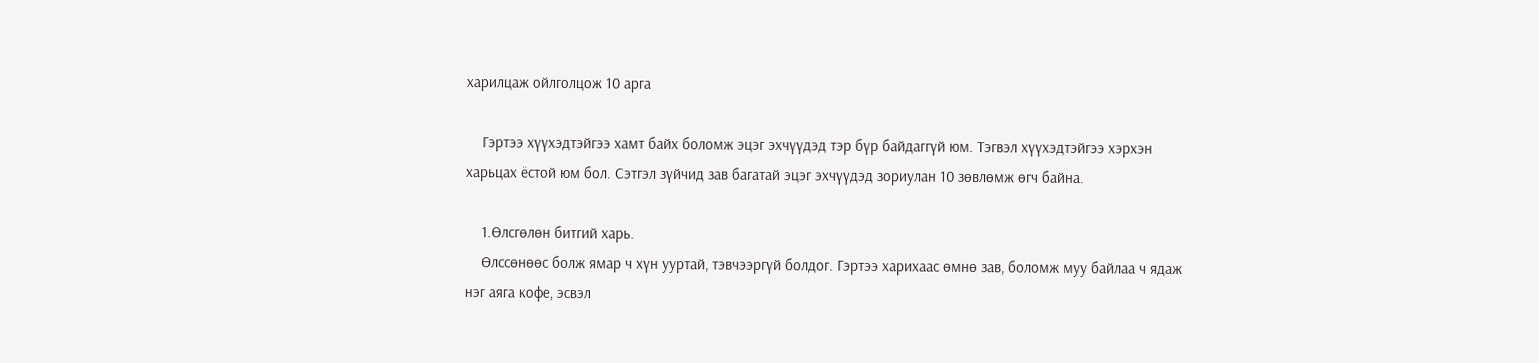харилцаж ойлголцож 10 арга

    Гэртээ хүүхэдтэйгээ хамт байх боломж эцэг эхчүүдэд тэр бүр байдаггүй юм. Тэгвэл хүүхэдтэйгээ хэрхэн харьцах ёстой юм бол. Сэтгэл зүйчид зав багатай эцэг эхчүүдэд зориулан 10 зөвлөмж өгч байна.

    1.Өлсгөлөн битгий харь.
    Өлссөнөөс болж ямар ч хүн ууртай, тэвчээргүй болдог. Гэртээ харихаас өмнө зав, боломж муу байлаа ч ядаж нэг аяга кофе, эсвэл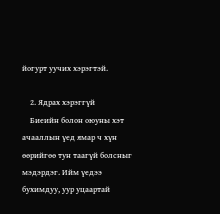йогурт уучих хэрэгтэй.

    2. Ядрах хэрэггүй
    Биеийн болон оюуны хэт ачааллын үед ямар ч хүн өөрийгөө тун таагүй болсныг мэдэрдэг. Ийм үедээ бухимдуу, уур уцаартай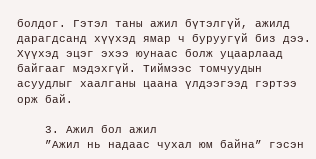болдог. Гэтэл таны ажил бүтэлгүй, ажилд дарагдсанд хүүхэд ямар ч буруугүй биз дээ. Хүүхэд эцэг эхээ юунаас болж уцаарлаад байгааг мэдэхгүй. Тиймээс томчуудын асуудлыг хаалганы цаана үлдээгээд гэртээ орж бай.

    3. Ажил бол ажил
    ”Ажил нь надаас чухал юм байна” гэсэн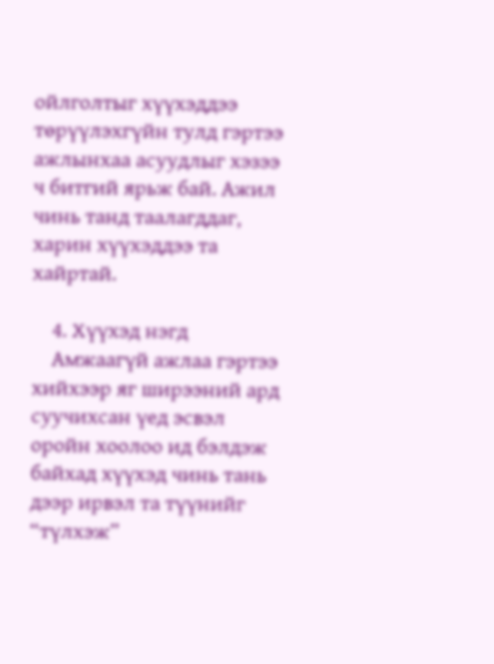ойлголтыг хүүхэддээ төрүүлэхгүйн тулд гэртээ ажлынхаа асуудлыг хэзээ ч битгий ярьж бай. Ажил чинь танд таалагддаг, харин хүүхэддээ та хайртай.

    4. Хүүхэд нэгд
    Амжаагүй ажлаа гэртээ хийхээр яг ширээний ард суучихсан үед эсвэл оройн хоолоо ид бэлдэж байхад хүүхэд чинь тань дээр ирвэл та түүнийг “түлхэж”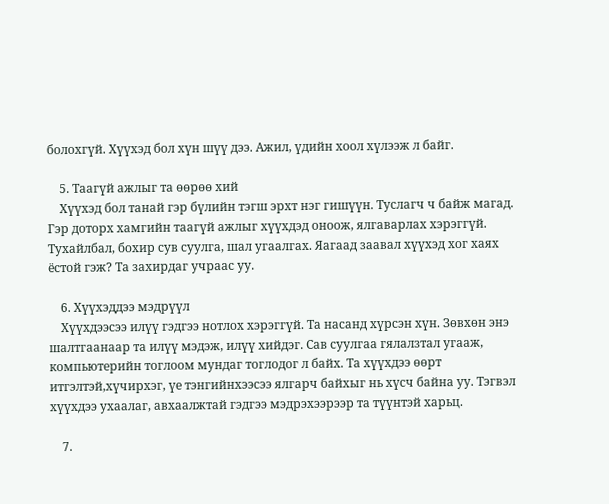болохгүй. Хүүхэд бол хүн шүү дээ. Ажил, үдийн хоол хүлээж л байг.

    5. Таагүй ажлыг та өөрөө хий
    Хүүхэд бол танай гэр бүлийн тэгш эрхт нэг гишүүн. Туслагч ч байж магад. Гэр доторх хамгийн таагүй ажлыг хүүхдэд оноож, ялгаварлах хэрэггүй. Тухайлбал, бохир сув суулга, шал угаалгах. Яагаад заавал хүүхэд хог хаях ёстой гэж? Та захирдаг учраас уу.

    6. Хүүхэддээ мэдрүүл
    Хүүхдээсээ илүү гэдгээ нотлох хэрэггүй. Та насанд хүрсэн хүн. Зөвхөн энэ шалтгаанаар та илүү мэдэж, илүү хийдэг. Сав суулгаа гялалзтал угааж, компьютерийн тоглоом мундаг тоглодог л байх. Та хүүхдээ өөрт итгэлтэй,хүчирхэг, үе тэнгийнхээсээ ялгарч байхыг нь хүсч байна уу. Тэгвэл хүүхдээ ухаалаг, авхаалжтай гэдгээ мэдрэхээрээр та түүнтэй харьц.

    7.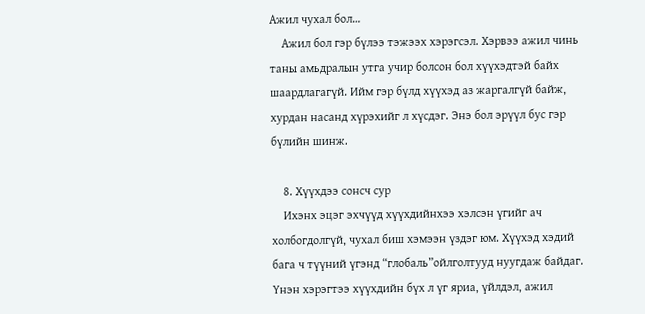Ажил чухал бол…
    Ажил бол гэр бүлээ тэжээх хэрэгсэл. Хэрвээ ажил чинь таны амьдралын утга учир болсон бол хүүхэдтэй байх шаардлагагүй. Ийм гэр бүлд хүүхэд аз жаргалгүй байж, хурдан насанд хүрэхийг л хүсдэг. Энэ бол эрүүл бус гэр бүлийн шинж.

    8. Хүүхдээ сонсч сур
    Ихэнх эцэг эхчүүд хүүхдийнхээ хэлсэн үгийг ач холбогдолгүй, чухал биш хэмээн үздэг юм. Хүүхэд хэдий бага ч түүний үгэнд “глобаль”ойлголтууд нуугдаж байдаг. Үнэн хэрэгтээ хүүхдийн бүх л үг яриа, үйлдэл, ажил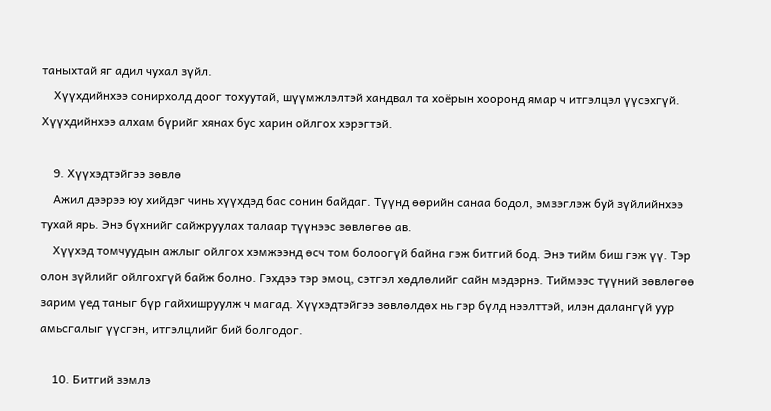таныхтай яг адил чухал зүйл.
    Хүүхдийнхээ сонирхолд доог тохуутай, шүүмжлэлтэй хандвал та хоёрын хооронд ямар ч итгэлцэл үүсэхгүй. Хүүхдийнхээ алхам бүрийг хянах бус харин ойлгох хэрэгтэй.

    9. Хүүхэдтэйгээ зөвлө
    Ажил дээрээ юу хийдэг чинь хүүхдэд бас сонин байдаг. Түүнд өөрийн санаа бодол, эмзэглэж буй зүйлийнхээ тухай ярь. Энэ бүхнийг сайжруулах талаар түүнээс зөвлөгөө ав.
    Хүүхэд томчуудын ажлыг ойлгох хэмжээнд өсч том болоогүй байна гэж битгий бод. Энэ тийм биш гэж үү. Тэр олон зүйлийг ойлгохгүй байж болно. Гэхдээ тэр эмоц, сэтгэл хөдлөлийг сайн мэдэрнэ. Тиймээс түүний зөвлөгөө зарим үед таныг бүр гайхишруулж ч магад. Хүүхэдтэйгээ зөвлөлдөх нь гэр бүлд нээлттэй, илэн далангүй уур амьсгалыг үүсгэн, итгэлцлийг бий болгодог.

    10. Битгий зэмлэ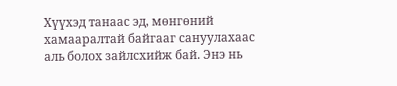Хүүхэд танаас эд, мөнгөний хамааралтай байгааг сануулахаас аль болох зайлсхийж бай. Энэ нь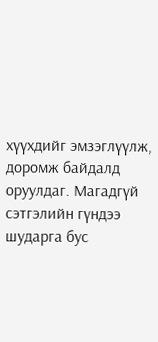хүүхдийг эмзэглүүлж, доромж байдалд оруулдаг. Магадгүй сэтгэлийн гүндээ шударга бус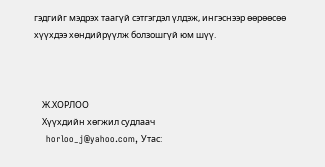гэдгийг мэдрэх таагүй сэтгэгдэл үлдэж, ингэснээр өөрөөсөө хүүхдээ хөндийрүүлж болзошгүй юм шүү.



    Ж.ХОРЛОО
    Хүүхдийн хөгжил судлаач
    horloo_j@yahoo.com, Утас: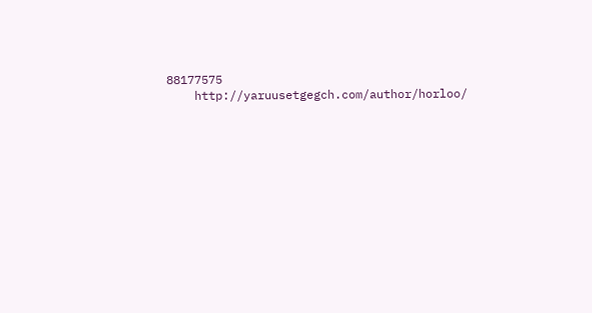88177575
    http://yaruusetgegch.com/author/horloo/